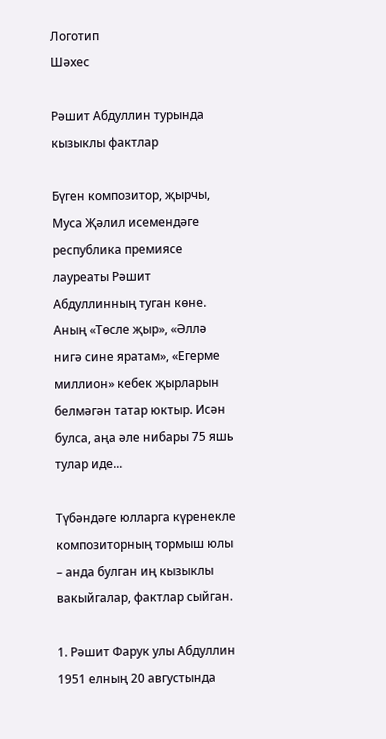Логотип
Шәхес

Рәшит Абдуллин турында кызыклы фактлар

Бүген композитор, җырчы, Муса Җәлил исемендәге республика премиясе лауреаты Рәшит Абдуллинның туган көне. Аның «Төсле җыр», «Әллә нигә сине яратам», «Егерме миллион» кебек җырларын белмәгән татар юктыр. Исән булса, аңа әле нибары 75 яшь тулар иде...

Түбәндәге юлларга күренекле композиторның тормыш юлы – анда булган иң кызыклы вакыйгалар, фактлар сыйган.

1. Рәшит Фарук улы Абдуллин 1951 елның 20 августында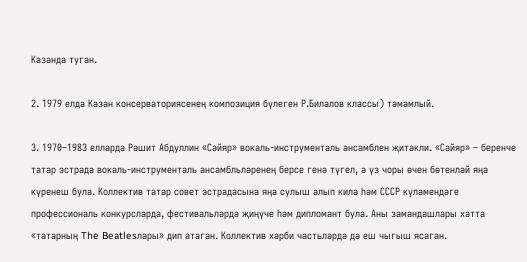Казанда туган.

2. 1979 елда Казан консерваториясенең композиция бүлеген Р.Билалов классы) тәмамлый.

3. 1970–1983 елларда Рәшит Абдуллин «Сәйяр» вокаль-инструменталь ансамблен җитәкли. «Сәйяр» – беренче татар эстрада вокаль-инструменталь ансамбльләренең берсе генә түгел, ә үз чоры өчен бөтенләй яңа күренеш була. Коллектив татар совет эстрадасына яңа сулыш алып килә һәм СССР күләмендәге профессиональ конкурсларда, фестивальләрдә җиңүче һәм дипломант була. Аны замандашлары хәтта «татарның The Beatlesлары» дип атаган. Коллектив хәрби частьләрдә дә еш чыгыш ясаган.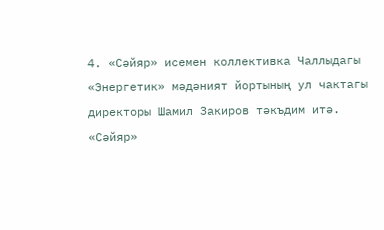4. «Сәйяр» исемен коллективка Чаллыдагы «Энергетик» мәдәният йортының ул чактагы директоры Шамил Закиров тәкъдим итә. «Сәйяр»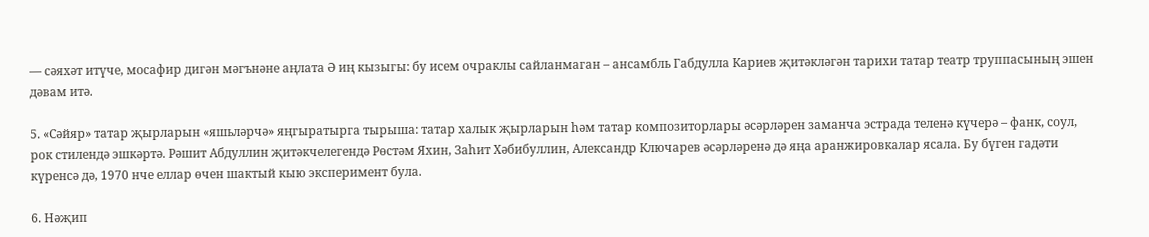— сәяхәт итүче, мосафир дигән мәгънәне аңлата Ә иң кызыгы: бу исем очраклы сайланмаган – ансамбль Габдулла Кариев җитәкләгән тарихи татар театр труппасының эшен дәвам итә.

5. «Сәйяр» татар җырларын «яшьләрчә» яңгыратырга тырыша: татар халык җырларын һәм татар композиторлары әсәрләрен заманча эстрада теленә күчерә – фанк, соул, рок стилендә эшкәртә. Рәшит Абдуллин җитәкчелегендә Рөстәм Яхин, Заһит Хәбибуллин, Александр Ключарев әсәрләренә дә яңа аранжировкалар ясала. Бу бүген гадәти күренсә дә, 1970 нче еллар өчен шактый кыю эксперимент була.

6. Нәҗип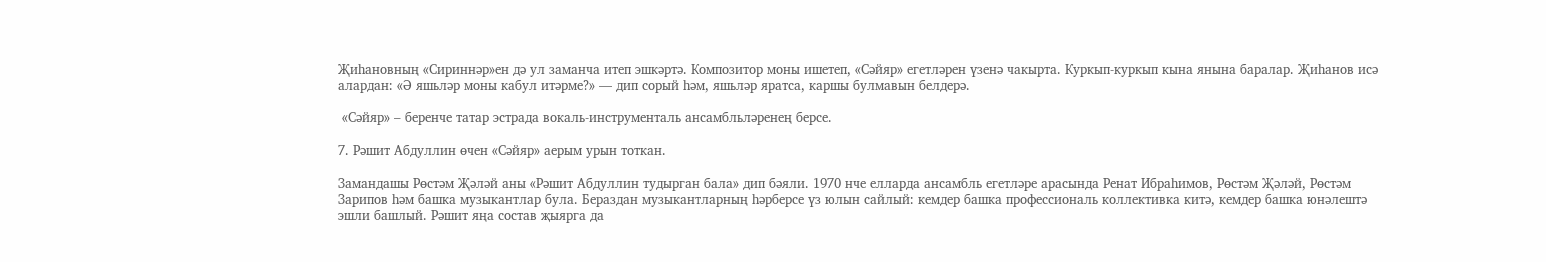Җиһановның «Сириннәр»ен дә ул заманча итеп эшкәртә. Композитор моны ишетеп, «Сәйяр» егетләрен үзенә чакырта. Куркып-куркып кына янына баралар. Җиһанов исә алардан: «Ә яшьләр моны кабул итәрме?» — дип сорый һәм, яшьләр яратса, каршы булмавын белдерә.

 «Сәйяр» – беренче татар эстрада вокаль-инструменталь ансамбльләренең берсе.

7. Рәшит Абдуллин өчен «Сәйяр» аерым урын тоткан.

Замандашы Рөстәм Җәләй аны «Рәшит Абдуллин тудырган бала» дип бәяли. 1970 нче елларда ансамбль егетләре арасында Ренат Ибраһимов, Рөстәм Җәләй, Рөстәм Зарипов һәм башка музыкантлар була. Бераздан музыкантларның һәрберсе үз юлын сайлый: кемдер башка профессиональ коллективка китә, кемдер башка юнәлештә эшли башлый. Рәшит яңа состав җыярга да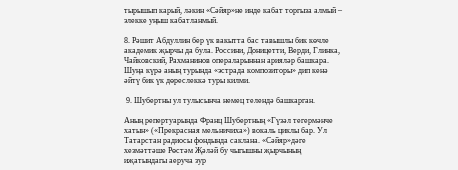тырышып карый, ләкин «Сәйяр»не инде кабат торгыза алмый – элекке уңыш кабатланмый.

8. Рәшит Абдуллин бер үк вакытта бас тавышлы бик көчле академик җырчы да була. Россини, Доницетти, Верди, Глинка, Чайковский, Рахманинов операларыннан арияләр башкара. Шуңа күрә аның турында «эстрада композиторы» дип кенә әйтү бик үк дөреслеккә туры килми.

 9. Шубертны ул тулысынча немец телендә башкарган.

Аның репертуарында Франц Шубертның «Гүзәл тегермәнче хатын» («Прекрасная мельничиха») вокаль циклы бар. Ул Татарстан радиосы фондында саклана. «Сәйяр»дәге хезмәттәше Рөстәм Җәләй бу чыгышны җырчының иҗатындагы аеруча зур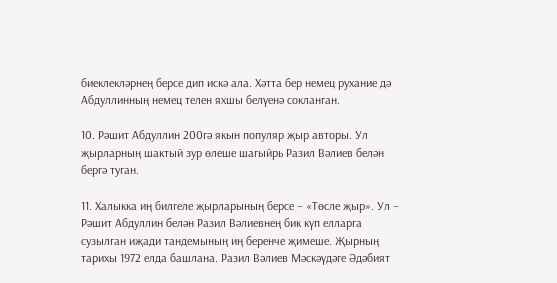биеклекләрнең берсе дип искә ала. Хәтта бер немец рухание дә Абдуллинның немец телен яхшы белүенә сокланган.

10. Рәшит Абдуллин 200гә якын популяр җыр авторы. Ул җырларның шактый зур өлеше шагыйрь Разил Вәлиев белән бергә туган.

11. Халыкка иң билгеле җырларының берсе – «Төсле җыр». Ул – Рәшит Абдуллин белән Разил Вәлиевнең бик күп елларга сузылган иҗади тандемының иң беренче җимеше. Җырның тарихы 1972 елда башлана. Разил Вәлиев Мәскәүдәге Әдәбият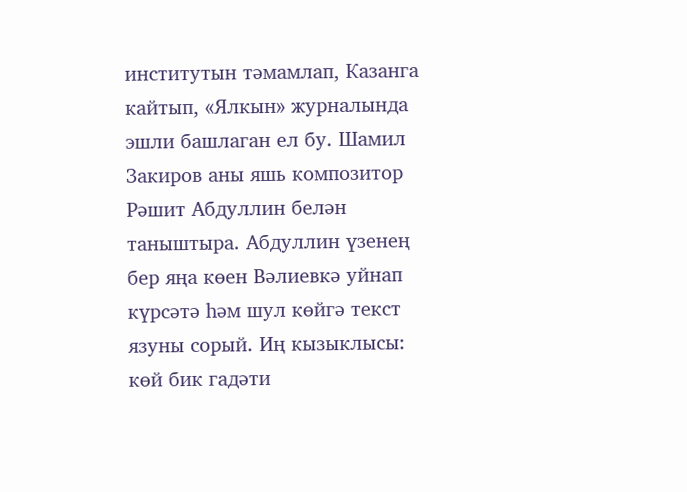институтын тәмамлап, Казанга кайтып, «Ялкын» журналында эшли башлаган ел бу. Шамил Закиров аны яшь композитор Рәшит Абдуллин белән таныштыра. Абдуллин үзенең бер яңа көен Вәлиевкә уйнап күрсәтә һәм шул көйгә текст язуны сорый. Иң кызыклысы: көй бик гадәти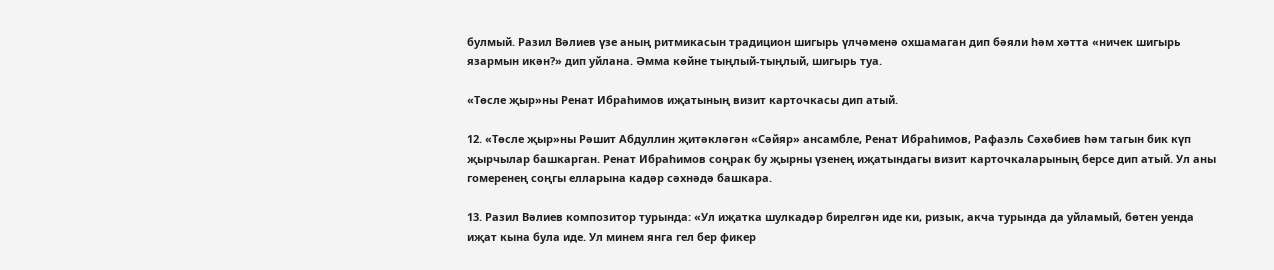булмый. Разил Вәлиев үзе аның ритмикасын традицион шигырь үлчәменә охшамаган дип бәяли һәм хәтта «ничек шигырь язармын икән?» дип уйлана. Әмма көйне тыңлый-тыңлый, шигырь туа.

«Төсле җыр»ны Ренат Ибраһимов иҗатының визит карточкасы дип атый.

12. «Төсле җыр»ны Рәшит Абдуллин җитәкләгән «Сәйяр» ансамбле, Ренат Ибраһимов, Рафаэль Сәхәбиев һәм тагын бик күп җырчылар башкарган. Ренат Ибраһимов соңрак бу җырны үзенең иҗатындагы визит карточкаларының берсе дип атый. Ул аны гомеренең соңгы елларына кадәр сәхнәдә башкара.

13. Разил Вәлиев композитор турында: «Ул иҗатка шулкадәр бирелгән иде ки, ризык, акча турында да уйламый, бөтен уенда иҗат кына була иде. Ул минем янга гел бер фикер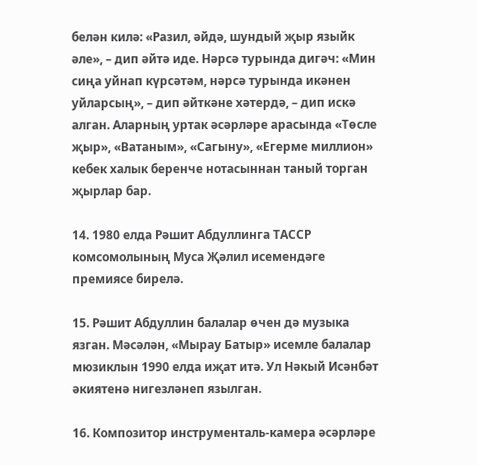белән килә: «Разил, әйдә, шундый җыр языйк әле», – дип әйтә иде. Нәрсә турында дигәч: «Мин сиңа уйнап күрсәтәм, нәрсә турында икәнен уйларсың», – дип әйткәне хәтердә, – дип искә алган. Аларның уртак әсәрләре арасында «Төсле җыр», «Ватаным», «Сагыну», «Егерме миллион» кебек халык беренче нотасыннан таный торган җырлар бар.

14. 1980 елда Рәшит Абдуллинга ТАССР комсомолының Муса Җәлил исемендәге премиясе бирелә.

15. Рәшит Абдуллин балалар өчен дә музыка язган. Мәсәлән, «Мырау Батыр» исемле балалар мюзиклын 1990 елда иҗат итә. Ул Нәкый Исәнбәт әкиятенә нигезләнеп язылган.

16. Композитор инструменталь-камера әсәрләре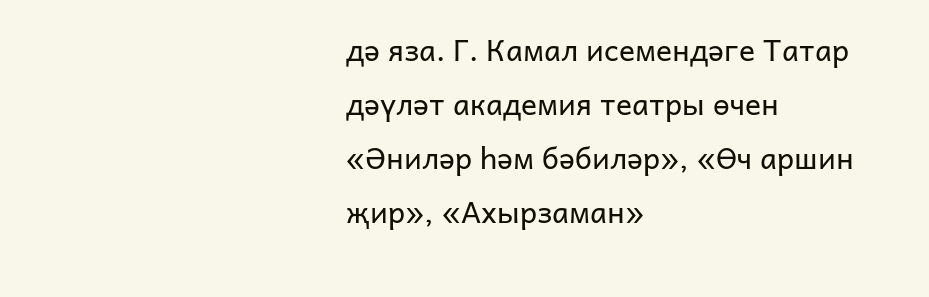дә яза. Г. Камал исемендәге Татар дәүләт академия театры өчен «Әниләр һәм бәбиләр», «Өч аршин җир», «Ахырзаман»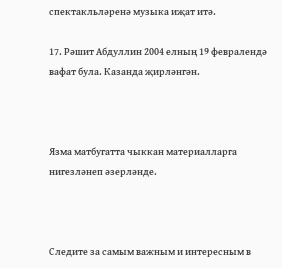спектакльләренә музыка иҗат итә.

17. Рәшит Абдуллин 2004 елның 19 февралендә вафат була. Казанда җирләнгән.



Язма матбугатта чыккан материалларга нигезләнеп әзерләнде.



Следите за самым важным и интересным в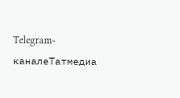Telegram-каналеТатмедиа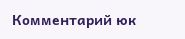Комментарий юк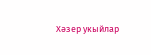Хәзер укыйлар